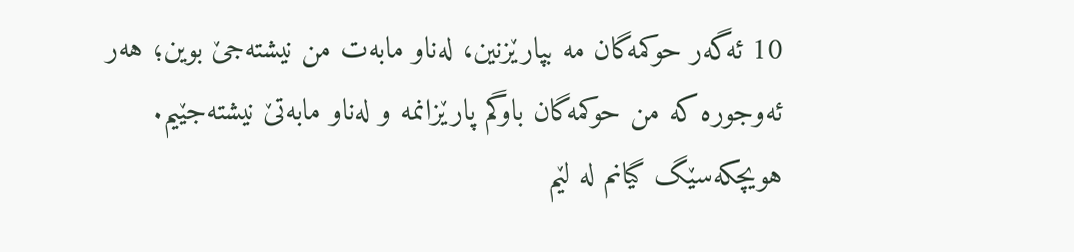10 ئەگەر حوکمەگان مه بپارێزنین، لەناو مابەت من نیشتەجێ بوین؛ هەر ئەوجورە که من حوکمەگان باوگم پارێزانمه و لەناو مابەتێ نیشتەجێیم.
هویچکەسێگ گیانم له لێم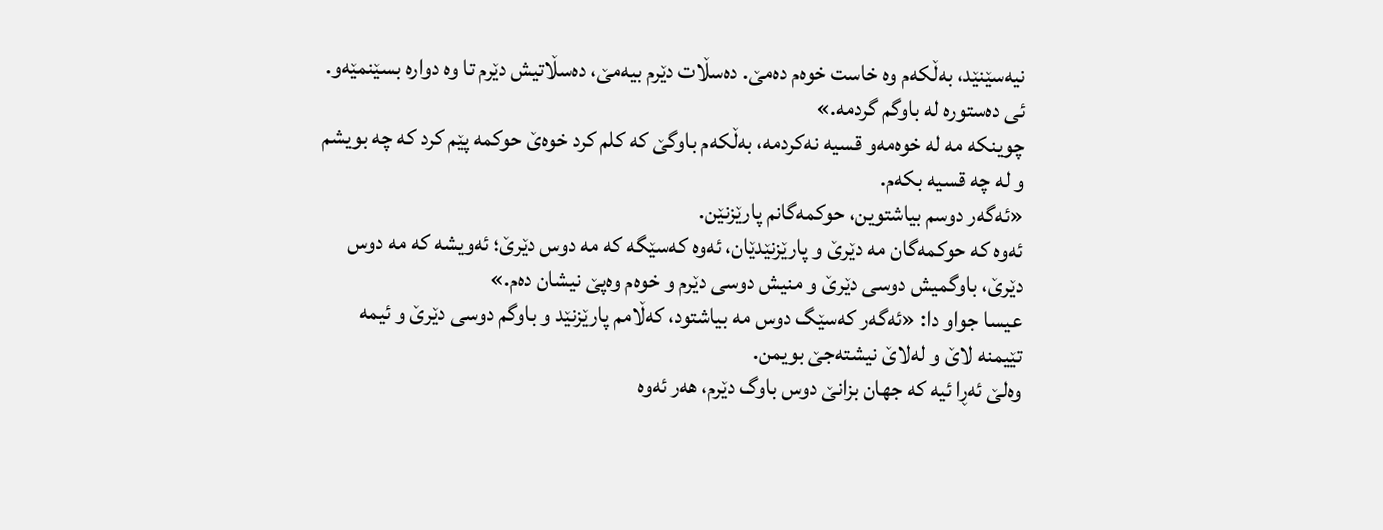نیەسێنێد، بەڵکەم وه خاست خوەم دەمێ. دەسڵات دێرم بیەمێ، دەسڵاتیش دێرم تا وه دواره بسێنمێەو. ئی دەستوره له باوگم گردمه.»
چوینکه مه له خوەمەو قسیه نەکردمه، بەڵکەم باوگێ که کلم کرد خوەێ حوکمه پێم کرد که چه بویشم و له چه قسیه بکەم.
«ئەگەر دوسم بیاشتوین، حوکمەگانم پارێزنێن.
ئەوه که حوکمەگان مه دێرێ و پارێزنێدێان، ئەوه کەسێگه که مه دوس دێرێ؛ ئەویشه که مه دوس دێرێ، باوگمیش دوسی دێرێ و منیش دوسی دێرم و خوەم وەپێ نیشان دەم.»
عیسا جواو دا: «ئەگەر کەسێگ دوس مه بیاشتود، کەڵامم پارێزنێد و باوگم دوسی دێرێ و ئیمه تێیمنه لاێ و لەلاێ نیشتەجێ بویمن.
وەلێ ئەڕا ئیه که جهان بزانێ دوس باوگ دێرم، هەر ئەوه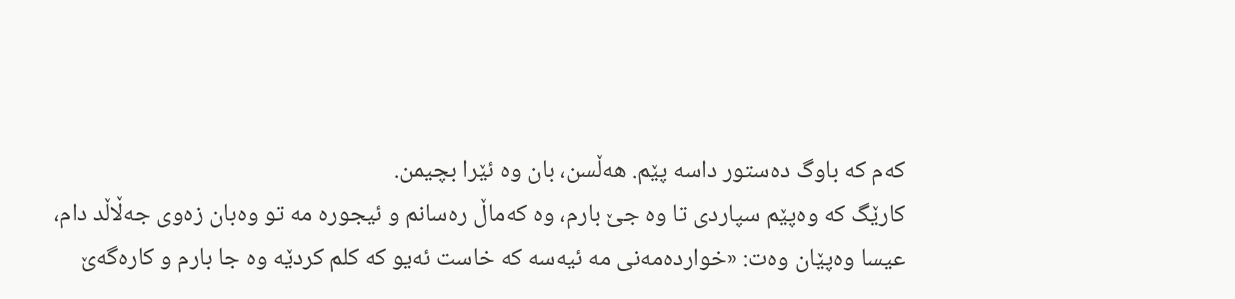کەم که باوگ دەستور داسه پێم. هەڵسن، بان وه ئێرا بچیمن.
کارێگ که وەپێم سپاردی تا وه جێ بارم، وه کەماڵ رەسانم و ئیجوره مه تو وەبان زەوی جەڵاڵد دام،
عیسا وەپێان وەت: «خواردەمەنی مه ئیەسه که خاست ئەیو که کلم کردێه وه جا بارم و کارەگەێ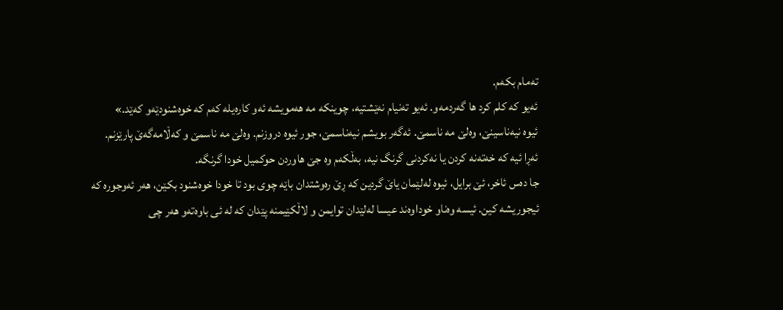تەمام بکەم.
ئەیو که کلم کرد ها گەردمەو. ئەیو تەنیام نەێشتیه، چوینکه مه هەمویشه ئەو کارەیله کەم که خوەشنودێەو کەێد.»
ئیوه نیەناسینێ، وەلێ مه ناسمێ. ئەگەر بویشم نیەناسمێ، جور ئیوه دروزنم. وەلێ مه ناسمێ و کەڵامەگەێ پارێزنم.
ئەڕا ئیه که خەتەنه کردن یا نەکردنی گرنگ نیه، بەڵکەم وه جێ هاوردن حوکمیل خودا گرنگه.
جا دەس ئاخر، ئێ برایل، ئیوه لەلێمان یاێ گردین که ڕێ رەوشتدان باێه چوی بود تا خودا خوەشنود بکێن، هەر ئەوجورە که ئیجوریشه کین. ئیسه وەناو خوداوەند عیسا لەلێدان توایمن و لاڵکێیمنه پێدان که له ئی باوەتەو هەر چی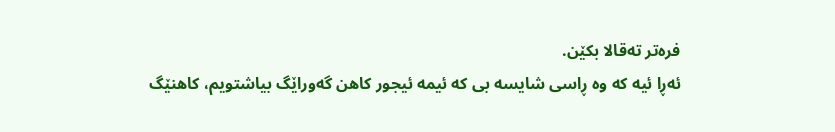فرەتر تەقالا بکێن.
ئەڕا ئیه که وه ڕاسی شایسه بی که ئیمه ئیجور کاهن گەوراێگ بیاشتویم، کاهنێگ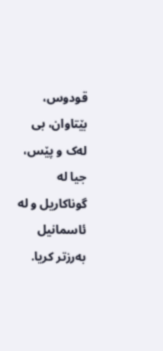قودوس، بێتاوان، بی لەک و پێس، جیا له گوناکاریل و له ئاسمانیل بەرزتر کریا.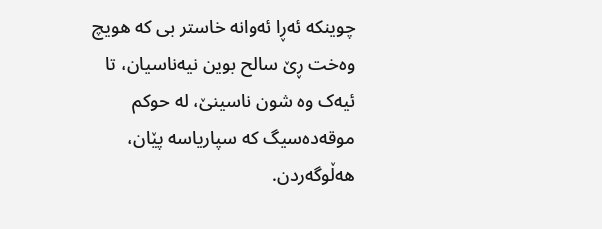چوینکه ئەڕا ئەوانه خاستر بی که هویچ وەخت ڕێ سالح بوین نیەناسیان، تا ئیەک وه شون ناسینێ، له حوکم موقەدەسیگ که سپاریاسه پێان، هەڵوگەردن.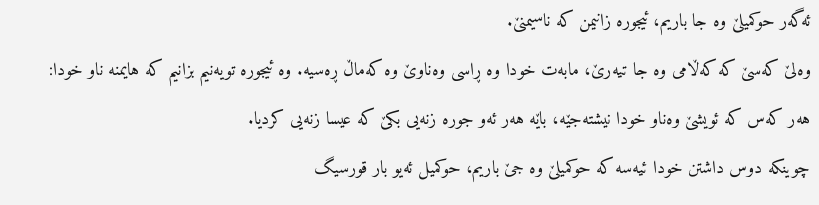ئەگەر حوکمیلێ وه جا باریم، ئیجوره زانیمن که ناسیمنێ.
وەلێ کەسێ که کەڵامی وه جا تیەرێ، مابەت خودا وه ڕاسی وەناوێ وه کەماڵ ڕەسیه. وه ئیجوره تویەنیم بزانیم که هایمنه ناو خودا:
هەر کەس که ئویشێ وەناو خودا نیشتەجێه، باێه هەر ئەو جوره زنەیی بکێ که عیسا زنەیی کردیا.
چوینکه دوس داشتن خودا ئیەسه که حوکمیلێ وه جێ باریم، حوکمیل ئەیو بار قورسیگ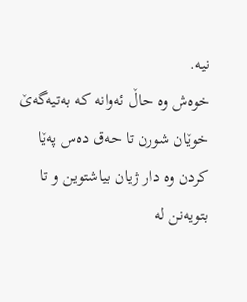نیه.
خوەش وه حاڵ ئەوانه که بەتیەگەێ خوێان شورن تا حەق دەس پەێا کردن وه دار ژیان بیاشتوین و تا بتویەنن له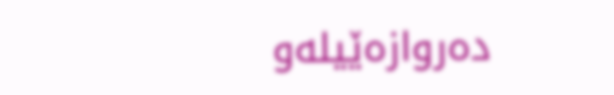دەروازەێیلەو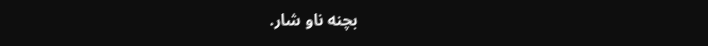بچنه ناو شار.